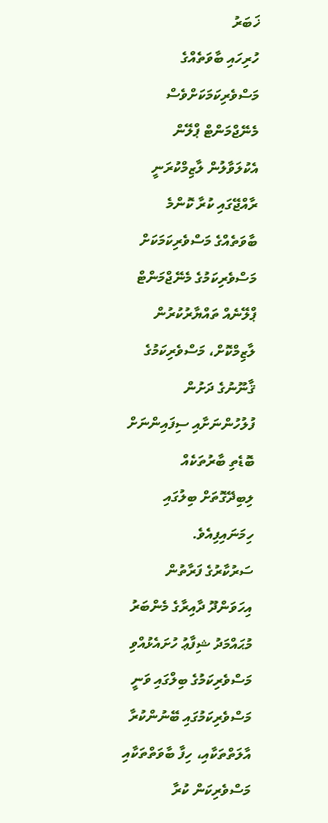ޚަބަރު
ހުރިހައި ބާވަތެއްގެ މަސްވެރިކަމަކަށްވެސް މެނޭޖްމަންޓް ޕްލޭން އެކުލަވާލުން ލާޒިމްކުރަނީ
ރާއްޖޭގައި ކުރާ ކޮންމެ ބާވަތެއްގެ މަސްވެރިކަމަކަށް މަސްވެރިކަމުގެ މެނޭޖްމަންޓް ޕްލޭނެއް ތައްޔާރުކުރުން ލާޒިމްކޮށް، މަސްވެރިކަމުގެ ޤާނޫނުގެ ދަށުން ފުލުހުންނަށާއި ސިފައިންނަށް ބޮޑެތި ބާރުތަކެއް ލިބިދޭގޮތަށް ބިލުގައި ހިމަނައިފިއެވެ.
ސަރުކާރުގެ ފަރާތުން އިހަވަންދޫ ދާއިރާގެ މެންބަރު މުޙައްމަދު ޝިފާޢު ހުށައެޅުއްވި މަސްވެރިކަމުގެ ބިލްގައި ވަނީ މަސްވެރިކަމުގައި ބޭނުންކުރާ އާލަތްތަކާއި، ހިފާ ބާވަތްތަކާއި މަސްވެރިކަން ކުރާ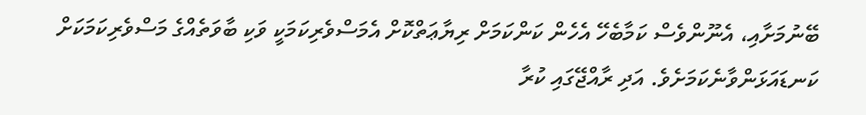ބޭނުމަށާއި، އެނޫންވެސް ކަމާބެހޭ އެހެން ކަންކަމަށް ރިޔާޢަތްކޮށް އެމަސްވެރިކަމަކީ ވަކި ބާވަތެއްގެ މަސްވެރިކަމަކަށް ކަނޑައަޅަންވާނެކަމަށެވެ. އަދި ރާއްޖޭގައި ކުރާ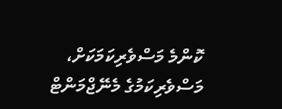ކޮންމެ މަސްވެރިކަމަކަށް، މަސްވެރިކަމުގެ މެނޭޖްމަންޓް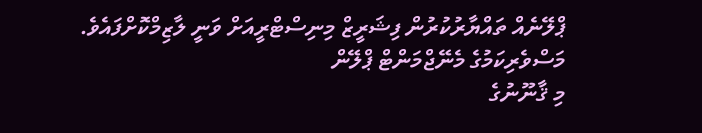ޕްލޭނެއް ތައްޔާރުކުރުން ފިޝަރީޒް މިނިސްޓްރީއަށް ވަނީ ލާޒިމްކޮށްފައެވެ.
މަސްވެރިކަމުގެ މެނޭޖްމަންޓް ޕްލޭން
މި ޤާނޫނުގެ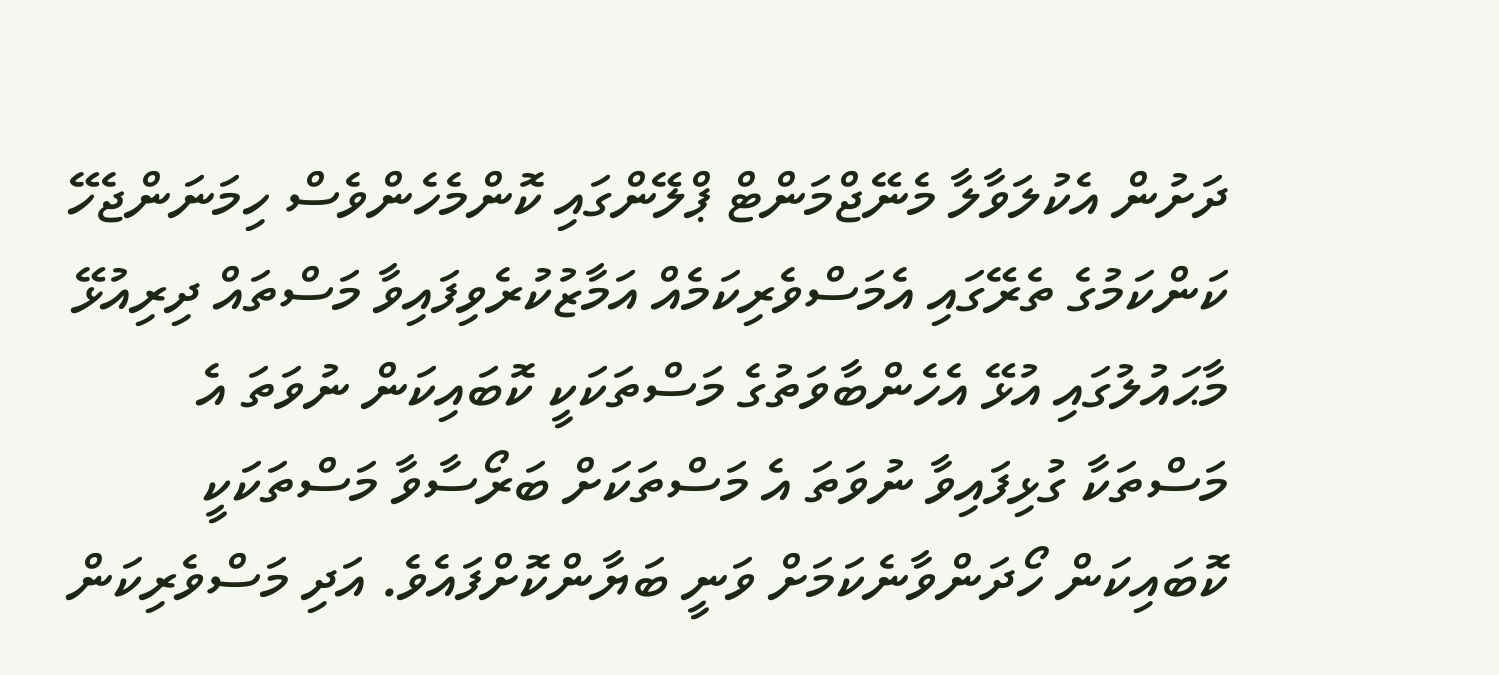ދަށުން އެކުލަވާލާ މެނޭޖްމަންޓް ޕްލޭންގައި ކޮންމެހެންވެސް ހިމަނަންޖެހޭ ކަންކަމުގެ ތެރޭގައި އެމަސްވެރިކަމެއް އަމާޒުކުރެވިފައިވާ މަސްތައް ދިރިއުޅޭ މާޙައުލުގައި އުޅޭ އެހެންބާވަތުގެ މަސްތަކަކީ ކޮބައިކަން ނުވަތަ އެ މަސްތަކާ ގުޅިފައިވާ ނުވަތަ އެ މަސްތަކަށް ބަރޯސާވާ މަސްތަކަކީ ކޮބައިކަން ހޯދަންވާނެކަމަށް ވަނީ ބަޔާންކޮށްފައެވެ. އަދި މަސްވެރިކަން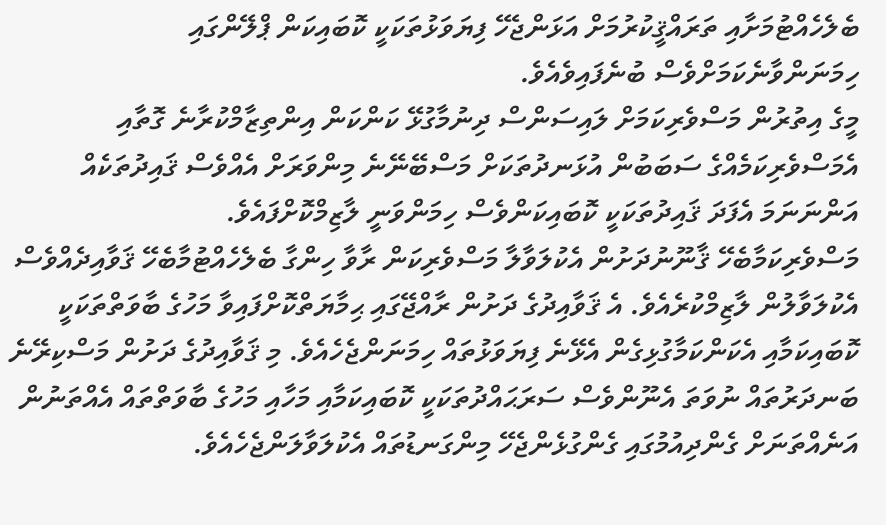ބެލެހެއްޓުމަށާއި ތަރައްޤީކުރުމަށް އަޅަންޖެހޭ ފިޔަވަޅުތަކަކީ ކޮބައިކަން ޕްލޭންގައި ހިމަނަންވާނެކަމަށްވެސް ބުނެފައިވެއެވެ.
މީގެ އިތުރުން މަސްވެރިކަމަށް ލައިސަންސް ދިނުމާގުޅޭ ކަންކަން އިންތިޒާމްކުރާނެ ގޮތާއި އެމަސްވެރިކަމެއްގެ ސަބަބުން އުޅަނދުތަކަށް މަސްބޭނޭނެ މިންވަރަށް އެއްވެސް ޤައިދުތަކެއް އަންނަނަމަ އެފަދަ ޤައިދުތަކަކީ ކޮބައިކަންވެސް ހިމަންވަނީ ލާޒިމްކޮށްފައެވެ.
މަސްވެރިކަމާބެހޭ ޤާނޫނުދަށުން އެކުލަވާލާ މަސްވެރިކަން ރާވާ ހިންގާ ބެލެހެއްޓުމާބެހޭ ޤަވާއިދެއްވެސް އެކުލަވާލުން ލާޒިމްކުރެއެވެ. އެ ޤަވާއިދުގެ ދަށުން ރާއްޖޭގައި ޙިމާޔަތްކޮށްފައިވާ މަހުގެ ބާވަތްތަކަކީ ކޮބައިކަމާއި އެކަންކަމާގުޅިގެން އެޅޭނެ ފިޔަވަޅުތައް ހިމަނަންޖެހެއެވެ. މި ޤަވާއިދުގެ ދަށުން މަސްކިރޭނެ ބަނދަރުތައް ނުވަތަ އެނޫންވެސް ސަރަޙައްދުތަކަކީ ކޮބައިކަމާއި މަހާއި މަހުގެ ބާވަތްތައް އެއްތަނުން އަނެއްތަނަށް ގެންދިއުމުގައި ގެންގުޅެންޖެހޭ މިންގަނޑުތައް އެކުލަވާލަންޖެހެއެވެ.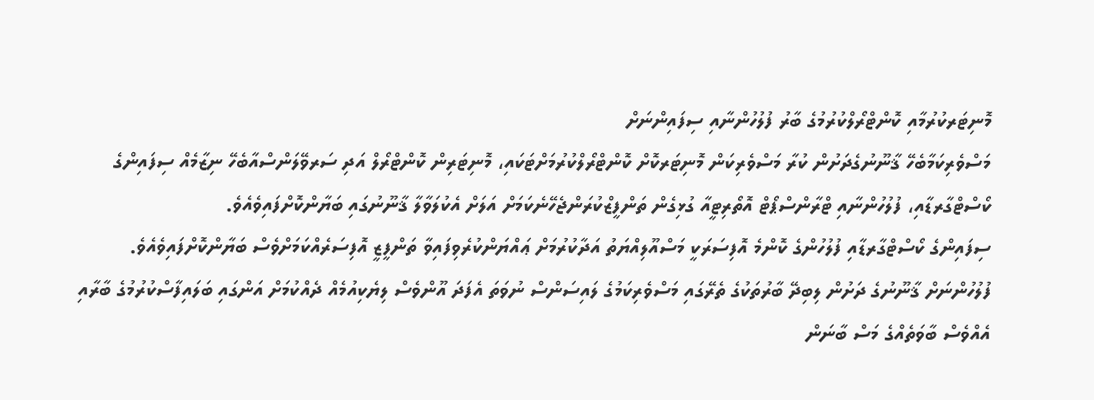މޮނިޓަރކުރުމާއި ކޮންޓްރޯލްކުރުމުގެ ބާރު ފުލުހުންނާއި ސިފައިންނަށް
މަސްވެރިކަމާބެހޭ ޤާނޫނުގެދަށުން ކުރާ މަސްވެރިކަން މޮނިޓަރކޮށް ކޮންޓްރޯލްކުރުމަށްޓަކައި، މޮނިޓަރިން ކޮންޓްރޯލް އަދި ސަރވޭލަންސްއާބެހޭ ނިޒާމެއް ސިފައިންގެ ކޯސްޓްގާރޑާއި، ފުލުހުންނާއި ޓްރާންސްޕޯޓް އޮތޯރިޓީއާ ގުޅިގެން ތަންފީޒްކުރަންޖެހޭނެކަމަށް އަލަށް އެކުލަވާލާ ޤާނޫނުގައި ބަޔާންކޮށްފައިވެއެވެ.
ސިފައިންގެ ކޯސްޓްގާރޑާއި ފުލުހުންގެ ކޮންމެ އޮފިސަރަކީ މަސްއޫލިއްޔަތު އަދާކުރުމަށް ޢައްޔަންކުރެވިފައިވާ ތަންފީޒީ އޮފިސަރެއްކަމަށްވެސް ބަޔާންކޮށްފައިވެއެވެ.
ފުލުހުންނަށް ޤާނޫނުގެ ދަށުން ލިބިދޭ ބާރުތަކުގެ ތެރޭގައި މަސްވެރިކަމުގެ ލައިސަންސް ނުވަތަ އެފަދަ އޫންވެސް ލިޔެކިއުމެއް ދެއްކުމަށް އަންގައި ބަލައިފާސްކުރުމުގެ ބާރާއި އެއްވެސް ބާވަތެއްގެ މަސް ބާނަން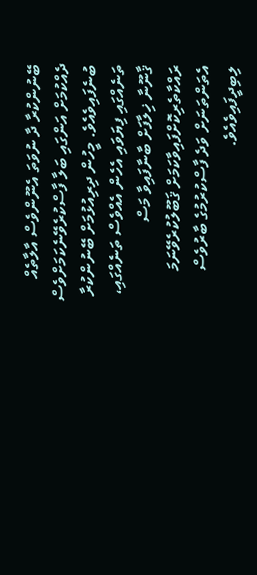ބޭނުންކުރާ ދާ ނުވަތަ އެނޫންވެސް އާލާތެއް ދެއްކުމަށް އަންގައި ބަލާ ފާސްކުރެވޭނެކަމަށްވެސް ބުނެފައިވެއެވެ. މީހުން ދިރިއުޅުމަށް ބޭނުންކުރާ ތަނެއްގައި ފިޔަވައި އެހެން އެއްވެސް ތަނެއްގައި، ޤާނޫނާ ޚިލާފަށް ބާނާފައިވާ މަސް ރައްކާތެރިކޮށްފައިވާކަމަށް ޤަބޫލުކުރެވޭނަމަ އެތަންތަނަށް ވަދެ ފާސްކުރުމުގެ ބާރުވެސް ލިބިދީފައިވެއެވެ.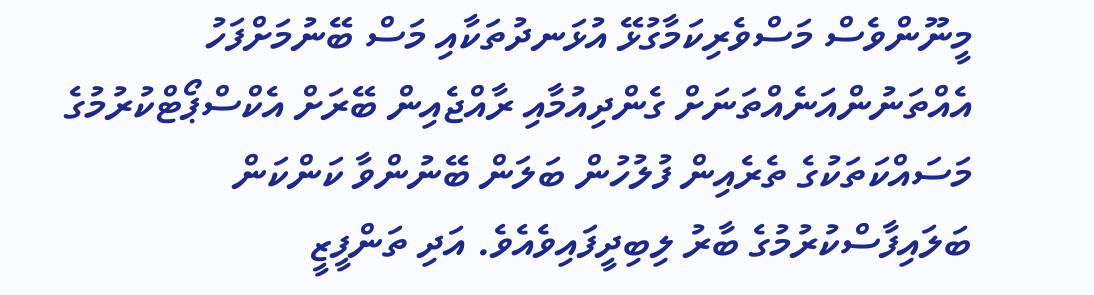މީނޫންވެސް މަސްވެރިކަމާގުޅޭ އުޅަނދުތަކާއި މަސް ބޭނުމަށްފަހު އެއްތަނުންއަނެއްތަނަށް ގެންދިއުމާއި ރާއްޖެއިން ބޭރަށް އެކްސްޕޯޓްކުރުމުގެ މަސައްކަތަކުގެ ތެރެއިން ފުލުހުން ބަލަން ބޭނުންވާ ކަންކަން ބަލައިފާސްކުރުމުގެ ބާރު ލިބިދީފައިވެއެވެ. އަދި ތަންފީޒީ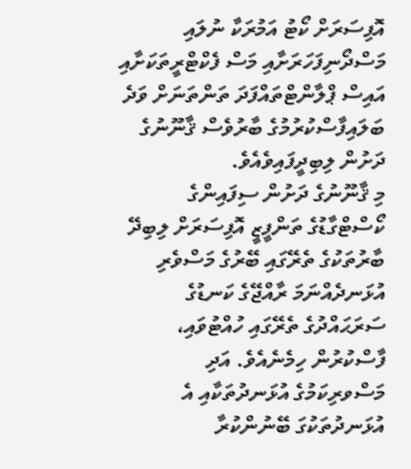އޮފިސަރަށް ކޯޓު އަމުރަކާ ނުލައި މަސްދޯނިފަހަރަށާއި މަސް ފެކްޓްރީތަކަށާއި އައިސް ޕްލާންޓްތައްފަދަ ތަންތަނަށް ވަދެ ބަލައިފާސްކުރުމުގެ ބާރުވެސް ޤާނޫނުގެ ދަށުން ލިބިދީފައިވެއެވެ.
މި ޤާނޫނުގެ ދަށުން ސިފައިންގެ ކޯސްޓްގާޑުގެ ތަންފީޒީ އޮފިސަރަށް ލިބިދޭ ބާރުތަކުގެ ތެރޭގައި ބޭރުގެ މަސްވެރި އުޅަނދެއްނަމަ ރާއްޖޭގެ ކަނޑުގެ ސަރަޙައްދުގެ ތެރޭގައި ހުއްޓުވައި، ފާސްކުރުން ހިމެނެއެވެ. އަދި މަސްވރިކަމުގެ އުޅަނދުތަކާއި އެ އުޅަނދުތަކުގަ ބޭނުންކުރާ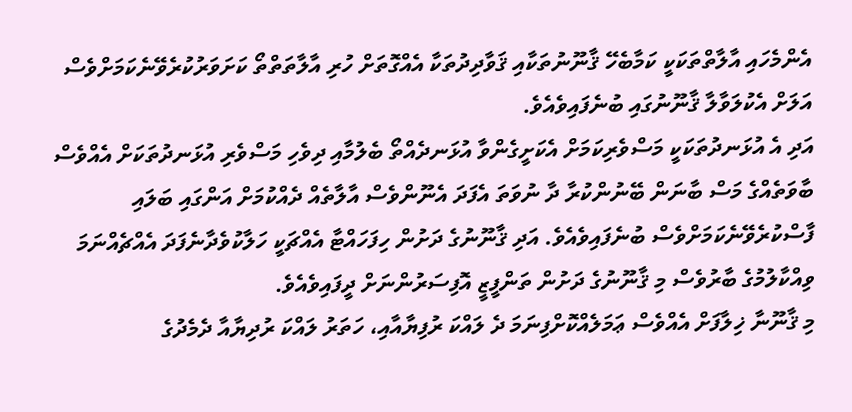އެންމެހައި އާލާތްތަކަކީ ކަމާބެހޭ ޤާނޫނުތަކާއި ޤަވާދިދުތަކާ އެއްގޮތަށް ހުރި އާލާތަތްތޯ ކަށަވަރުކުރެވޭނެކަމަށްވެސް އަލަށް އެކުލަވާލާ ޤާނޫނުގައި ބުނެފައިވެއެވެ.
އަދި އެ އުޅަނދުތަކަކީ މަސްވެރިކަމަށް އެކަށީގެންވާ އުޅަނދެއްތޯ ބެލުމާއި ދިވެހި މަސްވެރި އުޅަނދުތަކަށް އެއްވެސް ބާވަތެއްގެ މަސް ބާނަން ބޭނުންކުރާ ދާ ނުވަތަ އެފަދަ އެނޫންވެސް އާލާތެއް ދެއްކުމަށް އަންގައި ބަލައި ފާސްކުރެވޭނެކަމަށްވެސް ބުނެފައިވެއެވެ. އަދި ޤާނޫނުގެ ދަށުން ހިފަހައްޓާ އެއްޗަކީ ހަލާކުވެދާނެފަދަ އެއްޗެއްނަމަ ވިއްކާލުމުގެ ބާރުވެސް މި ޤާނޫނުގެ ދަށުން ތަންފީޒީ އޮފިސަރުންނަށް ދީފައިވެއެވެ.
މި ޤާނޫނާ ޚިލާފަށް އެއްވެސް ޢަމަލެއްކޮށްފިނަމަ ދެ ލައްކަ ރުފިޔާއާއި، ހަތަރު ލައްކަ ރުދިޔާއާ ދެމެދުގެ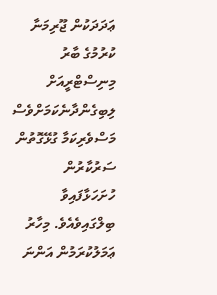ޢަދަދަކުން ޖޫރިމަނާ ކުރުމުގެ ބާރު މިނިސްޓްރީއަށް ލިބިގެންދާނެކަމަށްވެސް މަސްވެރިކަމާ ގުޅޭގޮތުން ސަރުކާރުން ހުށަހަޅާފައިވާ ބިލްގައިވެއެވެ. މިހާރު ޢަމަލުކުރަމުން އަންނަ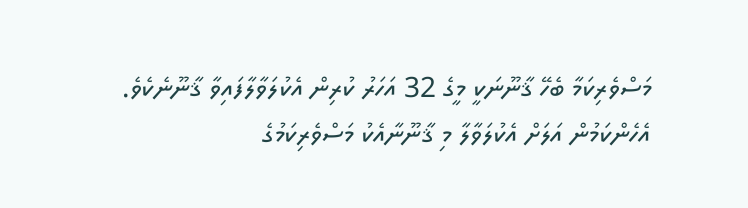މަސްވެރިކަމާ ބެހޭ ޤާނޫނަކީ މީގެ 32 އަހަރު ކުރިން އެކުލަވާލާފައިވާ ޤާނޫނެކެވެ. އެހެންކަމުން އަލަށް އެކުލަވާލާ މި ޤާނޫނާއެކު މަސްވެރިކަމުގެ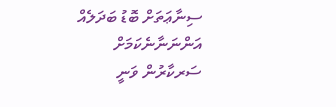ސިނާޢަތަށް ބޮޑު ބަދަލެއް އަންނަނާނެކަމަށް ސަރކާރުން ވަނީ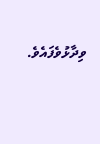ވިދާޅުވެފައެވެ.